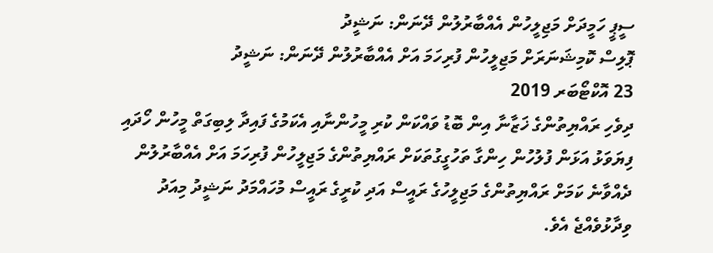ސީޕީ ހަމީދަށް މަޖިލީހުން އެއްބާރުލުން ދޭނަން: ނަޝީދު
ޕޮލިސް ކޮމިޝަނަރަށް މަޖިލީހުން ފުރިހަމަ އަށް އެއްބާރުލުން ދޭނަން: ނަޝީދު
23 އޮކްޓޯބަރ 2019
ދިވެހި ރައްޔިތުންގެ ޚަޒާނާ އިން ބޮޑު ވައްކަން ކުރި މީހުންނާއި އެކަމުގެ ފައިދާ ލިބިގަތް މީހުން ހޯދައި ފިޔަވަޅު އަޅަން ފުލުހުން ހިންގާ ތަހުގީގުތަކަށް ރައްޔިތުންގެ މަޖިލީހުން ފުރިހަމަ އަށް އެއްބާރުލުން ދެއްވާނެ ކަމަށް ރައްޔިތުންގެ މަޖިލީހުގެ ރައީސް އަދި ކުރީގެ ރައީސް މުހައްމަދު ނަޝީދު މިއަދު ވިދާޅުވެއްޖެ އެވެ.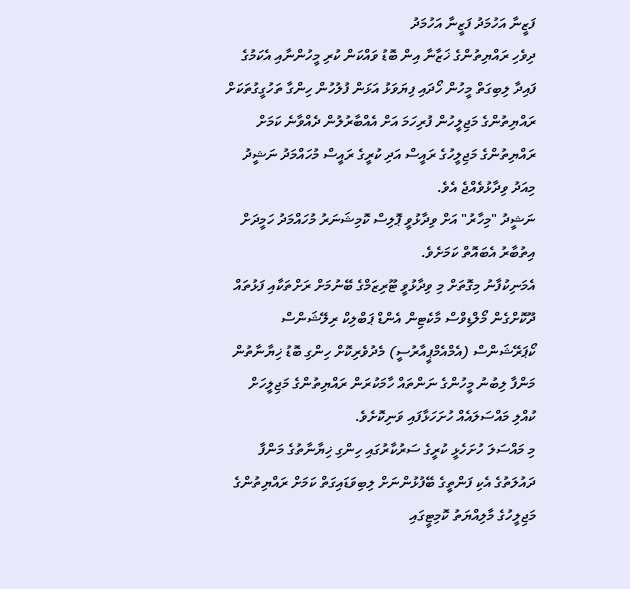ފަޒީނާ އަހުމަދު ފަޒީނާ އަހުމަދު
ދިވެހި ރައްޔިތުންގެ ޚަޒާނާ އިން ބޮޑު ވައްކަން ކުރި މީހުންނާއި އެކަމުގެ ފައިދާ ލިބިގަތް މީހުން ހޯދައި ފިޔަވަޅު އަޅަން ފުލުހުން ހިންގާ ތަހުގީގުތަކަށް ރައްޔިތުންގެ މަޖިލީހުން ފުރިހަމަ އަށް އެއްބާރުލުން ދެއްވާނެ ކަމަށް ރައްޔިތުންގެ މަޖިލީހުގެ ރައީސް އަދި ކުރީގެ ރައީސް މުހައްމަދު ނަޝީދު މިއަދު ވިދާޅުވެއްޖެ އެވެ.
ނަޝީދު "މިހާރު" އަށް ވިދާޅުވީ ޕޮލިސް ކޮމިޝަނަރު މުހައްމަދު ހަމީދަށް އިތުބާރު އެބައޮތް ކަމަށެވެ.
އެމަނިކުފާނު މިގޮތަށް މި ވިދާޅުވީ ޓޫރިޒަމްގެ ބޭނުމަށް ރަށްތަކާއި ފަޅުތައް ދޫކޮށްގެން މޯލްޑިވްސް މާކެޓިން އެންޑް ޕަބްލިކް ރިލޭޝަންސް ކޯޕަރޭޝަންސް (އެމްއެމްޕީއާރުސީ) މެދުވެރިކޮށް ހިންގި ބޮޑު ޚިޔާނާތުން މަންފާ ލިބުނު މީހުންގެ ނަންތައް ހާމަކުރަން ރައްޔިތުންގެ މަޖިލީހަށް ކުއްލި މައްސަލައެއް ހުށަހަޅާފައި ވަނިކޮށެވެ.
މި މައްސަލަ ހުށަހެޅީ ކުރީގެ ސަރުކާރުގައި ހިންގި ޚިޔާނާތުގެ މަންފާ ދައުލަތުގެ އެކި ފަންތީގެ ބޭފުޅުންނަށް ލިބިވަޑައިގަތް ކަމަށް ރައްޔިތުންގެ މަޖިލީހުގެ މާލިއްޔަތު ކޮމިޓީގައި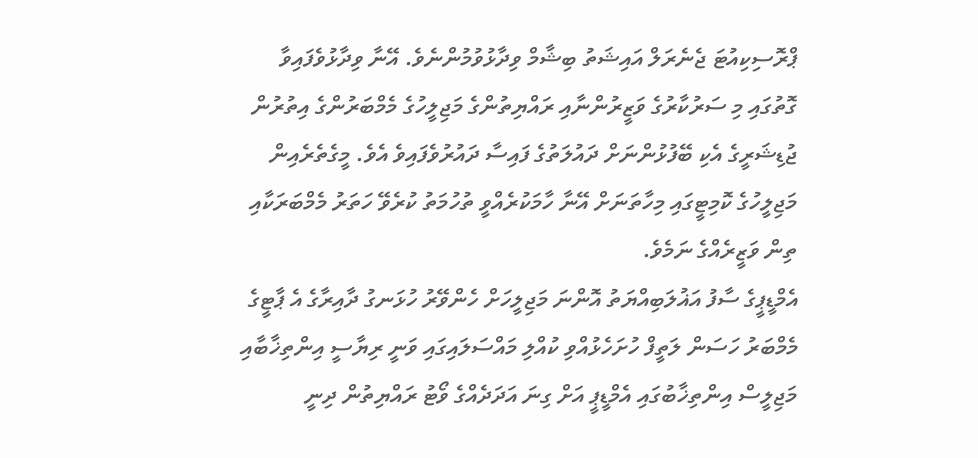ޕްރޮސިކިއުޓަ ޖެނެރަލް އައިޝަތު ބިޝާމް ވިދާޅުވުމުންނެވެ. އޭނާ ވިދާޅުވެފައިވާ ގޮތުގައި މި ސަރުކާރުގެ ވަޒީރުންނާއި ރައްޔިތުންގެ މަޖިލީހުގެ މެމްބަރުންގެ އިތުރުން ޖުޑިޝަރީގެ އެކި ބޭފުޅުންނަށް ދައުލަތުގެ ފައިސާ ދައުރުވެފައިވެ އެވެ. މީގެތެރެއިން މަޖިލީހުގެ ކޮމިޓީގައި މިހާތަނަށް އޭނާ ހާމަކުރެއްވީ ތުހުމަތު ކުރެވޭ ހަތަރު މެމްބަރަކާއި ތިން ވަޒީރެއްގެ ނަމެވެ.
އެމްޑީޕީގެ ސާފު އަޣުލަބިއްޔަތު އޮންނަ މަޖިލީހަށް ހެންވޭރު ހުޅަނގު ދާއިރާގެ އެ ޕާޓީގެ މެމްބަރު ހަސަން ލަތީފް ހުށަހެޅުއްވި ކުއްލި މައްސަލައިގައި ވަނީ ރިޔާސީ އިންތިޚާބާއި މަޖިލީސް އިންތިޚާބުގައި އެމްޑީޕީ އަށް ގިނަ އަދަދެއްގެ ވޯޓު ރައްޔިތުން ދިނީ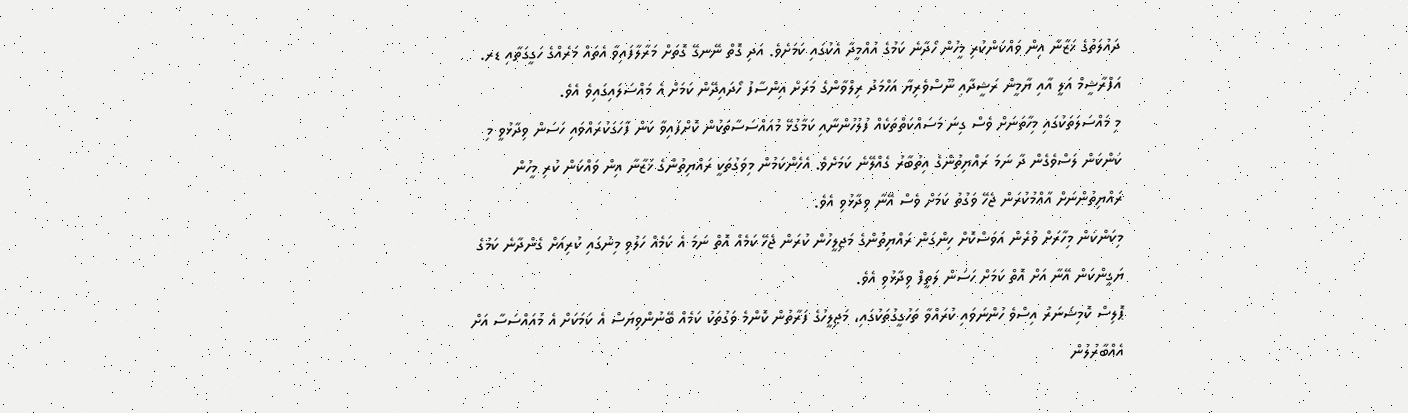ދައުލަތުގެ ޚަޒާނާ އިން ވައްކަންކުރި މީހުން ހޯދާނެ ކަމުގެ އުއްމީދާ އެކުގައި ކަމަށެވެ. އަދި ގޮތް ނޭނގޭ ގޮތަށް މަރާލާފައިވާ އެތައް މަރެއްގެ ހަގީގަތާއި ޑރ. އަފްރާޝީމް އަލީ އާއި ޔާމީން ރަޝީދާއި ނޫސްވެރިޔާ އަހްމަދު ރިލްވާންގެ މަރަށް އިންސާފު ހޯދައިދޭން ކަމަށް އެ މައްސަލައިގައިވެ އެވެ.
މި މައްސަލަތަކުގައި މިހާތަނަށް ވެސް ގިނަ މަސައްކަތްތަކެއް ފުލުހުންނާއި ކަމާގުޅޭ މުއައްސަސާތަކުން ކޮށްފައިވާ ކަން ފާހަގަކުރައްވައި ހަސަން ވިދާޅުވީ މި ކަންކަން ލަސްވެގެން ދާ ނަމަ ރައްޔިތުންގެ އިތުބާރު ގެއްލޭނެ ކަމަށެވެ. އެހެންކަމުން މިވަގުތަކީ ރައްޔިތުންގެ ޚަޒާނާ އިން ވައްކަން ކުރި މީހުން ރައްޔިތުންނަށް އާއްމުކުރަން ޖެހޭ ވަގުތު ކަމަށް ވެސް އޭނާ ވިދާޅުވި އެވެ.
މިކަންކަން މިހާރަށް ވުރެން އަވަސްކޮށް ހިންގަން ރައްޔިތުންގެ މަޖިލީހުން ކުރަން ޖެހޭ ކަމެއް އޮތް ނަމަ އެ ކަމެއް ހަލުވި މިނުގައި ކުރިއަށް ގެންދާނެ ކަމުގެ ޔަގީންކަން އޭނާ އަށް އޮތް ކަމަށް ހަސަން ލަތީފް ވިދާޅުވި އެވެ.
ޕޮލިސް ކޮމިޝަނަރު އިސްވެ ހުންނަވައި ކުރައްވާ ތަހުގީގުތަކުގައި، މަޖިލީހުގެ ފަރާތުން ކޮންމެ ވަގުތަކު ކަމެއް ބޭނުންވިޔަސް އެ ކަމަކަށް އެ މުއައްސަސާ އަށް އެއްބާރުލުން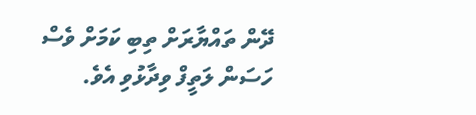ދޭން ތައްޔާރަށް ތިބި ކަމަށް ވެސް ހަސަން ލަތީފް ވިދާޅުވި އެވެ.